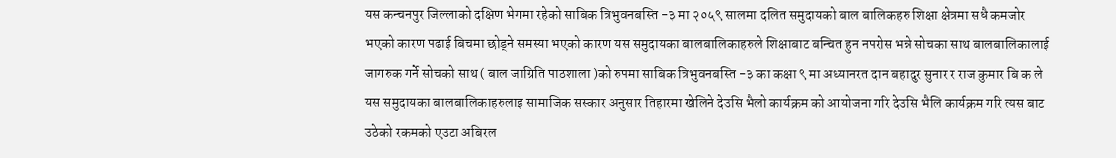यस कन्चनपुर जिल्लाको दक्षिण भेगमा रहेको साबिक त्रिभुवनबस्ति -३ मा २०५९ सालमा दलित समुदायको बाल बालिकहरु शिक्षा क्षेत्रमा सधै कमजोर भएको कारण पढाई बिचमा छोड्ने समस्या भएको कारण यस समुदायका बालबालिकाहरुले शिक्षाबाट बन्चित हुन नपरोस भन्ने सोचका साथ बालबालिकालाई जागरुक गर्ने सोचको साथ ( बाल जाग्रिति पाठशाला )को रुपमा साबिक त्रिभुवनबस्ति -३ का कक्षा ९ मा अध्यानरत दान बहादुर सुनार र राज कुमार बि क ले यस समुदायका बालबालिकाहरुलाइ सामाजिक सस्कार अनुसार तिहारमा खेलिने देउसि भैलो कार्यक्रम को आयोजना गरि देउसि भैलि कार्यक्रम गरि त्यस बाट उठेको रकमको एउटा अबिरल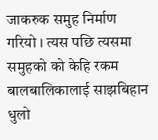जाकरुक समुह निर्माण गरियो । त्यस पछि त्यसमा समुहको को केहि रकम बालबालिकालाई साझबिहान धुलो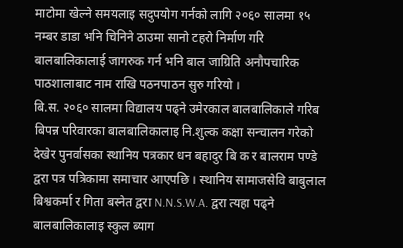माटोमा खेल्ने समयलाइ सदुपयोग गर्नको लागि २०६० सालमा १५ नम्बर डाडा भनि चिनिने ठाउमा सानो टहरो निर्माण गरि बालबालिकालाई जागरुक गर्न भनि बाल जाग्रिति अनौपचारिक पाठशालाबाट नाम राखि पठनपाठन सुरु गरियो ।
बि.स. २०६० सालमा विद्यालय पढ्ने उमेरकाल बालबालिकाले गरिब बिपन्न परिवारका बालबालिकालाइ नि.शुल्क कक्षा सन्चालन गरेको देखेर पुनर्वासका स्थानिय पत्रकार धन बहादुर बि क र बालराम पण्डे द्वरा पत्र पत्रिकामा समाचार आएपछि । स्थानिय सामाजसेवि बाबुलाल बिश्वकर्मा र गिता बस्नेत द्वरा N.N.S.W.A. द्वरा त्यहा पढ्ने बालबालिकालाइ स्कुल ब्याग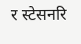र स्टेसनरि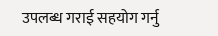उपलब्ध गराई सहयोग गर्नु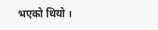भएको थियो ।